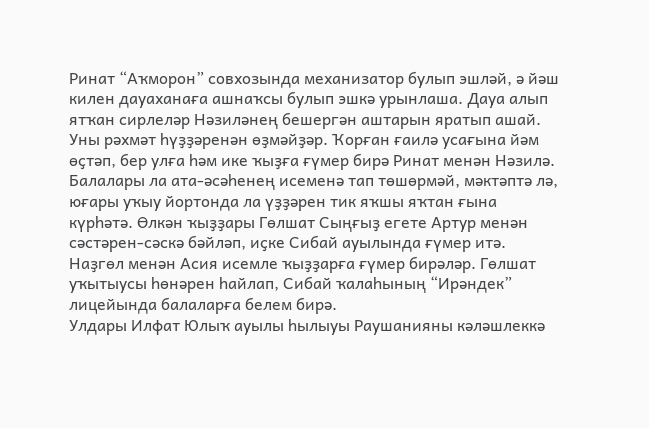Ринат “Аҡморон” совхозында механизатор булып эшләй, ә йәш килен дауаханаға ашнаҡсы булып эшкә урынлаша. Дауа алып ятҡан сирлеләр Нәзиләнең бешергән аштарын яратып ашай. Уны рәхмәт һүҙҙәренән өҙмәйҙәр. Ҡорған ғаилә усағына йәм өҫтәп, бер улға һәм ике ҡыҙға ғүмер бирә Ринат менән Нәзилә. Балалары ла ата-әсәһенең исеменә тап төшөрмәй, мәктәптә лә, юғары уҡыу йортонда ла үҙҙәрен тик яҡшы яҡтан ғына күрһәтә. Өлкән ҡыҙҙары Гөлшат Сыңғыҙ егете Артур менән сәстәрен-сәскә бәйләп, иҫке Сибай ауылында ғүмер итә. Наҙгөл менән Асия исемле ҡыҙҙарға ғүмер бирәләр. Гөлшат уҡытыусы һөнәрен һайлап, Сибай ҡалаһының “Ирәндек” лицейында балаларға белем бирә.
Улдары Илфат Юлыҡ ауылы һылыуы Раушанияны кәләшлеккә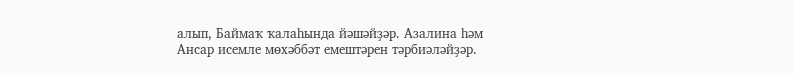алып, Баймаҡ ҡалаһында йәшәйҙәр. Азалина һәм Ансар исемле мөхәббәт емештәрен тәрбиәләйҙәр.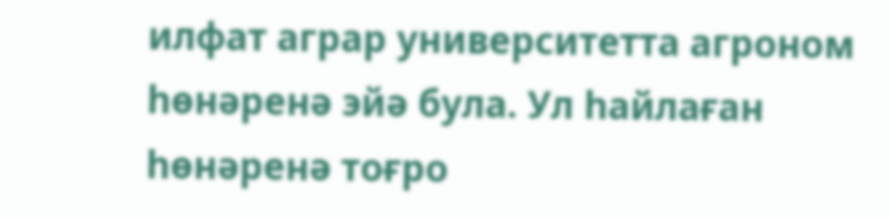илфат аграр университетта агроном һөнәренә эйә була. Ул һайлаған һөнәренә тоғро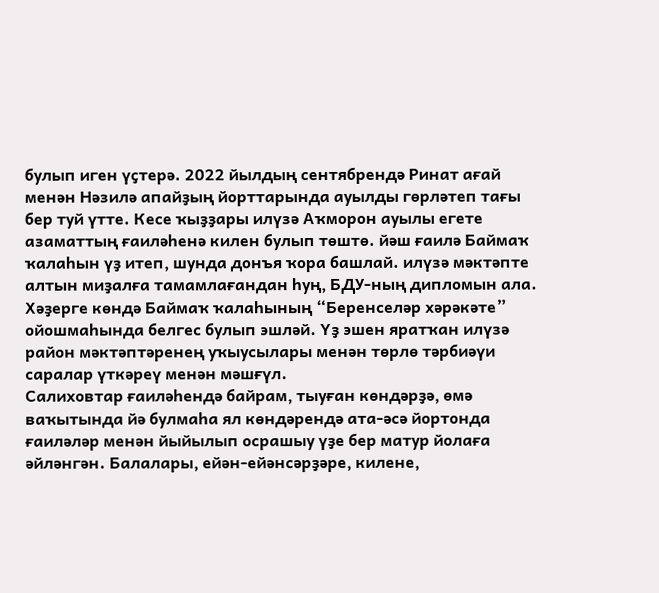булып иген үҫтерә. 2022 йылдың сентябрендә Ринат ағай менән Нәзилә апайҙың йорттарында ауылды гөрләтеп тағы бер туй үтте. Кесе ҡыҙҙары илүзә Аҡморон ауылы егете азаматтың ғаиләһенә килен булып төштө. йәш ғаилә Баймаҡ ҡалаһын үҙ итеп, шунда донъя ҡора башлай. илүзә мәктәпте алтын миҙалға тамамлағандан һуң, БДУ-ның дипломын ала.
Хәҙерге көндә Баймаҡ ҡалаһының “Беренселәр хәрәкәте” ойошмаһында белгес булып эшләй. Үҙ эшен яратҡан илүзә район мәктәптәренең уҡыусылары менән төрлө тәрбиәүи саралар үткәреү менән мәшғүл.
Салиховтар ғаиләһендә байрам, тыуған көндәрҙә, өмә ваҡытында йә булмаһа ял көндәрендә ата-әсә йортонда ғаиләләр менән йыйылып осрашыу үҙе бер матур йолаға әйләнгән. Балалары, ейән-ейәнсәрҙәре, килене,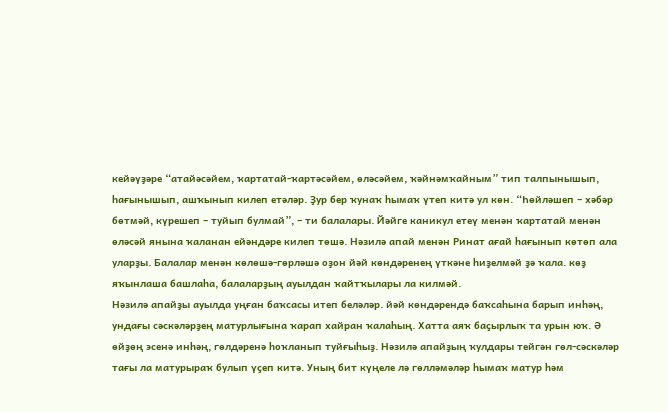кейәүҙәре “атайәсәйем, ҡартатай-ҡартәсәйем, өләсәйем, ҡәйнәмҡайным” тип талпынышып, һағынышып, ашҡынып килеп етәләр. Ҙур бер ҡунаҡ һымаҡ үтеп китә ул көн. “Һөйләшеп – хәбәр бөтмәй, күрешеп – туйып булмай”, – ти балалары. Йәйге каникул етеү менән ҡартатай менән өләсәй янына ҡаланан ейәндәре килеп төшә. Нәзилә апай менән Ринат ағай һағынып көтөп ала уларҙы. Балалар менән көлөшә-гөрләшә оҙон йәй көндәренең үткәне һиҙелмәй ҙә ҡала. көҙ яҡынлаша башлаһа, балаларҙың ауылдан ҡайтҡылары ла килмәй.
Нәзилә апайҙы ауылда уңған баҡсасы итеп беләләр. йәй көндәрендә баҡсаһына барып инһәң, ундағы сәскәләрҙең матурлығына ҡарап хайран ҡалаһың. Хатта аяҡ баҫырлыҡ та урын юҡ. Ә өйҙөң эсенә инһәң, гөлдәренә һоҡланып туйғыһыҙ. Нәзилә апайҙың ҡулдары тейгән гөл-сәскәләр тағы ла матурыраҡ булып үҫеп китә. Уның бит күңеле лә гөлләмәләр һымаҡ матур һәм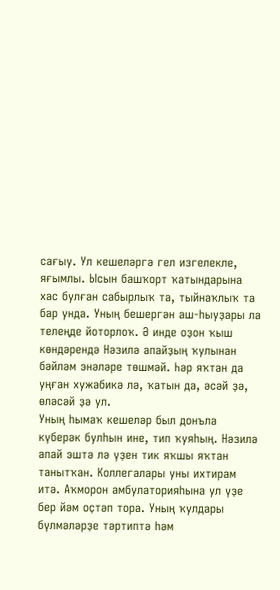сағыу. Ул кешеләргә гел изгелекле, яғымлы. Ысын башҡорт ҡатындарына хас булған сабырлыҡ та, тыйнаҡлыҡ та бар унда. Уның бешергән аш-һыуҙары ла телеңде йоторлоҡ. Ә инде оҙон ҡыш көндәрендә Нәзилә апайҙың ҡулынан бәйләм энәләре төшмәй. Һәр яҡтан да уңған хужабикә лә, ҡатын да, әсәй ҙә, өләсәй ҙә ул.
Уның һымаҡ кешеләр был донъла күберәк булһын ине, тип ҡуяһың. Нәзилә апай эштә лә үҙен тик яҡшы яҡтан танытҡан. Коллегалары уны ихтирам итә. Аҡморон амбулаторияһына ул үҙе бер йәм оҫтәп тора. Уның ҡулдары бүлмәләрҙе тәртиптә һәм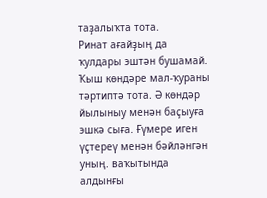таҙалыҡта тота.
Ринат ағайҙың да ҡулдары эштән бушамай. Ҡыш көндәре мал-ҡураны тәртиптә тота. Ә көндәр йылыныу менән баҫыуға эшкә сыға. Ғүмере иген үҫтереү менән бәйләнгән уның. ваҡытында алдынғы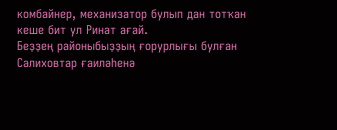комбайнер, механизатор булып дан тотҡан кеше бит ул Ринат ағай.
Беҙҙең районыбыҙҙың ғорурлығы булған Салиховтар ғаиләһенә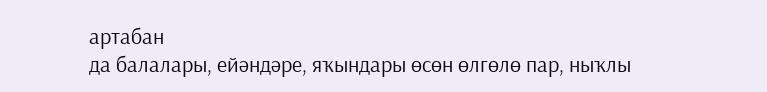артабан
да балалары, ейәндәре, яҡындары өсөн өлгөлө пар, ныҡлы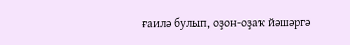ғаилә булып, оҙон-оҙаҡ йәшәргә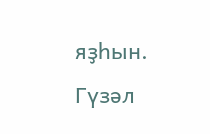яҙһын.
Гүзәл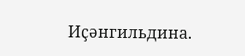Иҫәнгильдина.